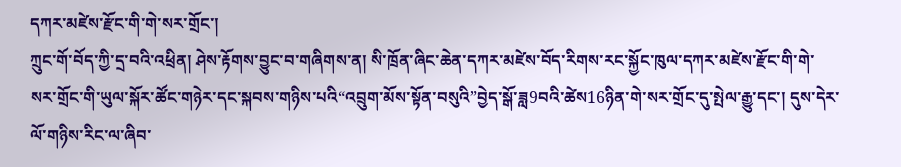དཀར་མཛེས་རྫོང་གི་གེ་སར་གྲོང་།
ཀྲུང་གོ་བོད་ཀྱི་དྲ་བའི་འཕྲིན། ཤེས་རྟོགས་བྱུང་བ་གཞིགས་ན། སི་ཁྲོན་ཞིང་ཆེན་དཀར་མཛེས་བོད་རིགས་རང་སྐྱོང་ཁུལ་དཀར་མཛེས་རྫོང་གི་གེ་སར་གྲོང་གི་ཡུལ་སྐོར་ཚོང་གཉེར་དང་སྐབས་གཉིས་པའི“འབྲུག་མོས་སྟོན་བསུའི”བྱེད་སྒོ་ཟླ9བའི་ཚེས16ཉིན་གེ་སར་གྲོང་དུ་སྤེལ་རྒྱུ་དང་། དུས་དེར་ལོ་གཉིས་རིང་ལ་ཞིབ་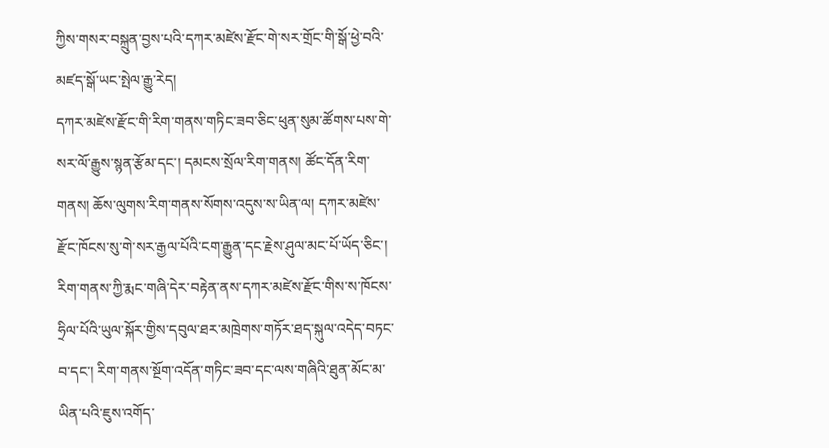ཀྱིས་གསར་བསྐྲུན་བྱས་པའི་དཀར་མཛེས་རྫོང་གེ་སར་གྲོང་གི་སྒོ་ཕྱེ་བའི་མཛད་སྒོ་ཡང་སྤེལ་རྒྱུ་རེད།
དཀར་མཛེས་རྫོང་གི་རིག་གནས་གཏིང་ཟབ་ཅིང་ཕུན་སུམ་ཚོགས་པས་གེ་སར་ལོ་རྒྱུས་སྙན་རྩོམ་དང་། དམངས་སྲོལ་རིག་གནས། ཚོང་དོན་རིག་གནས། ཆོས་ལུགས་རིག་གནས་སོགས་འདུས་ས་ཡིན་ལ། དཀར་མཛེས་རྫོང་ཁོངས་སུ་གེ་སར་རྒྱལ་པོའི་ངག་རྒྱུན་དང་རྗེས་ཤུལ་མང་པོ་ཡོད་ཅིང་། རིག་གནས་ཀྱི་རྨང་གཞི་དེར་བརྟེན་ནས་དཀར་མཛེས་རྫོང་གིས་ས་ཁོངས་ཧྲིལ་པོའི་ཡུལ་སྐོར་གྱིས་དབུལ་ཐར་མཁྲེགས་གཏོར་ཐད་སྐུལ་འདེད་བཏང་བ་དང་། རིག་གནས་སྔོག་འདོན་གཏིང་ཟབ་དང་ལས་གཞིའི་ཐུན་མོང་མ་ཡིན་པའི་ཇུས་འགོད་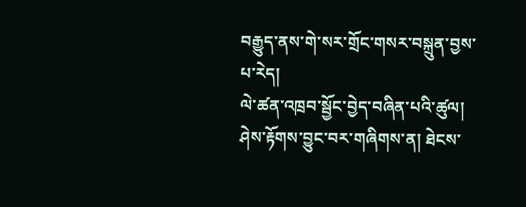བརྒྱུད་ནས་གེ་སར་གྲོང་གསར་བསྐྲུན་བྱས་པ་རེད།
ལེ་ཚན་འཁྲབ་སྦྱོང་བྱེད་བཞིན་པའི་ཚུལ།
ཤེས་རྟོགས་བྱུང་བར་གཞིགས་ན། ཐེངས་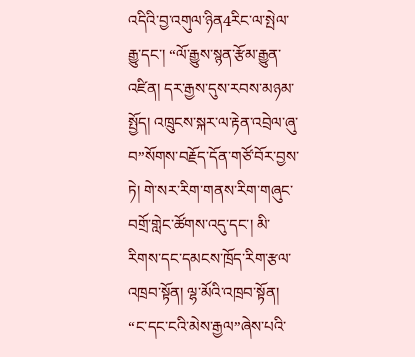འདིའི་བྱ་འགུལ་ཉིན4རིང་ལ་སྤེལ་རྒྱུ་དང་། “ལོ་རྒྱུས་སྙན་རྩོམ་རྒྱུན་འཛིན། དར་རྒྱས་དུས་རབས་མཉམ་སྤྱོད། འཁྲུངས་སྐར་ལ་རྟེན་འབྲེལ་ཞུ་བ”སོགས་བརྗོད་དོན་གཙོ་བོར་བྱས་ཏེ། གེ་སར་རིག་གནས་རིག་གཞུང་བགྲོ་གླེང་ཚོགས་འདུ་དང་། མི་རིགས་དང་དམངས་ཁྲོད་རིག་རྩལ་འཁྲབ་སྟོན། ལྷ་མོའི་འཁྲབ་སྟོན། “ང་དང་ངའི་མེས་རྒྱལ”ཞེས་པའི་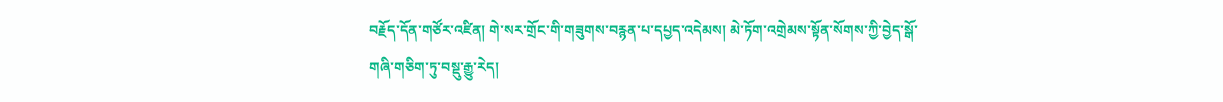བརྗོད་དོན་གཙོར་འཛིན། གེ་སར་གྲོང་གི་གཟུགས་བརྙན་པ་དཔྱད་འདེམས། མེ་ཏོག་འགྲེམས་སྟོན་སོགས་ཀྱི་བྱེད་སྒོ་གཞི་གཅིག་ཏུ་བསྡུ་རྒྱུ་རེད།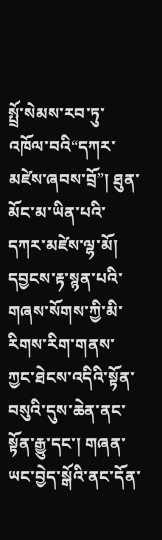སྤྲོ་སེམས་རབ་ཏུ་འཁོལ་བའི“དཀར་མཛེས་ཞབས་བྲོ”། ཐུན་མོང་མ་ཡིན་པའི་དཀར་མཛེས་ལྷ་མོ། དབྱངས་རྟ་སྙན་པའི་གཞས་སོགས་ཀྱི་མི་རིགས་རིག་གནས་ཀྱང་ཐེངས་འདིའི་སྟོན་བསུའི་དུས་ཆེན་ནང་སྟོན་རྒྱུ་དང་། གཞན་ཡང་བྱེད་སྒོའི་ནང་དོན་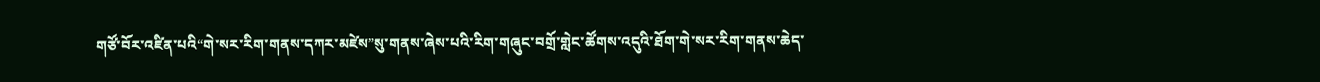གཙོ་བོར་འཛིན་པའི“གེ་སར་རིག་གནས་དཀར་མཛེས”སུ་གནས་ཞེས་པའི་རིག་གཞུང་བགྲོ་གླེང་ཚོགས་འདུའི་ཐོག་གེ་སར་རིག་གནས་ཆེད་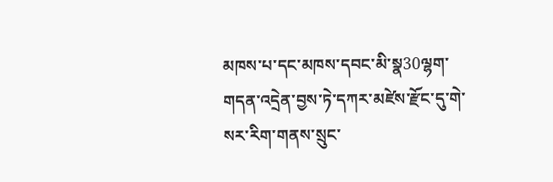མཁས་པ་དང་མཁས་དབང་མི་སྣ30ལྷག་གདན་འདྲེན་བྱས་ཏེ་དཀར་མཛེས་རྫོང་དུ་གེ་སར་རིག་གནས་སྲུང་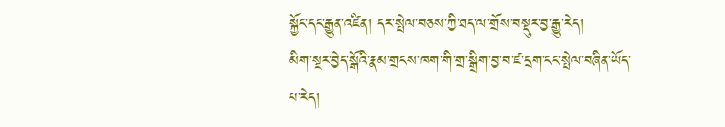སྐྱོང་དང་རྒྱུན་འཛིན། དར་སྤེལ་བཅས་ཀྱི་ཐད་ལ་གྲོས་བསྡུར་བྱ་རྒྱུ་རེད།
མིག་སྔར་བྱེད་སྒོའི་རྣམ་གྲངས་ཁག་གི་གྲ་སྒྲིག་བྱ་བ་ཛ་དྲག་ངང་སྤེལ་བཞིན་ཡོད་པ་རེད།